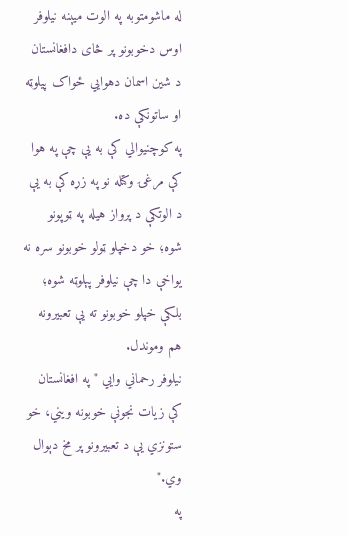له ماشومتوبه په الوت ميېنه نیلوفر اوس دخوبونو پر څای دافغانستان د شین اسمان دهوايي ځواک پیلوټه او ساتونکې ده.
په کوچنیوالي کې به یې چې په هوا کې مرغۍ وکتله نو په زړه کې به یې د الوتکې د پرواز هیله په ټوپونو شوه؛ خو دخپلو ټولو خوبونو سره نه یواخې دا چې نیلوفر پېلوټه شوه؛ بلکې خپلو خوبونو ته یې تعبیرونه هم وموندل.
نیلوفر رحماني وايي "په افغانستان کې زيات نجونې خوبونه ويني، خو ستونزي يې د تعبيرونو پر مخ دېوال وي."
په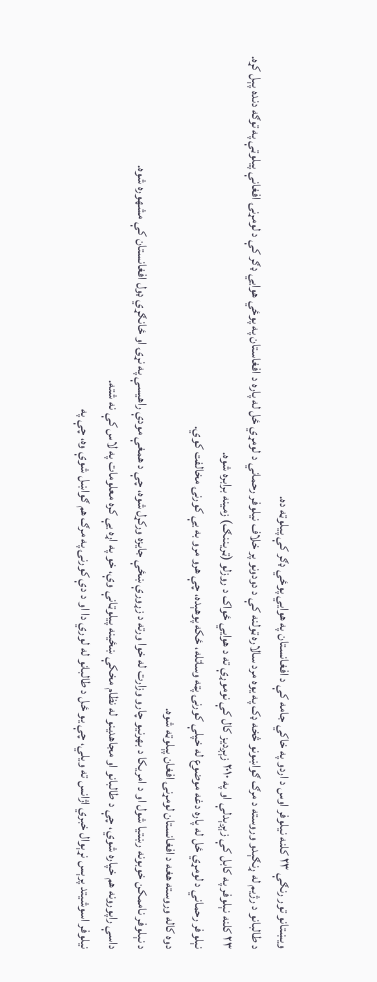ويښتانو تور رنګې ۲۳ کلنه نيلوفر اوس د اردو په خاکي جامه کې د افغانستان په هوايي پوځي ډګر کې پيلوټه ده.
د طالبانو د رژيم له ړنګېدو وروسته د مرګ ګواښونو څخه ډک په يوه مرد سالاره ټولنه کې د دودونو پر خلاف نيلوفر رحماني د لومړي ځل له پاره د افغاستان په پوځي هوايي ډګر کې د لومړنۍ افغانې پيلوټې په توګه دنده پېل کړه.
۲۳ کلنه نېلوفر په کابل کې زېږېدلې او په ۲۰۱۰ زېږدیز کال کې نوموړې ته د هوايي ځواک د روزلو (ټريننګ) زمينه برابره شوه.
نېلوفر رحماني د لومړي ځل له پاره دغه موضوع له خپلې کورنۍ پټه وساتله، ځکه پوهېده، چې هرو مرو به يې کورنۍ مخالفت کوي.
دوه کاله وروسته هغه د افغانستان لومړنۍ افغان پېلوټه شوه.
د نېلوفر ناممکن خوبونه رښتیا شول او د امریکا د بهرنيو چارو وزارت له خوا ورته د زړورې ښځې جایزه ورکړل شوه، چې د همغې مودې راهیسې په نړۍ او ځانګړي ډول افغانستان کې مشهوره شوه.
داسې راپورونه هم خپاره شوي، چې د طالبانو او مجاهدینو له نظام مخکې ښځينه پيلوټانې وې، خو په اړه يې کره معلومات په لاس کې نه شته.
نيلوفر اسوشيتد پرېس نړېوال خبري اژانس ته ويلي، چې یو ځل د طالبانو له لوري دا او د دې کورنۍ په مرګ هم ګواښل شوې وه، چې په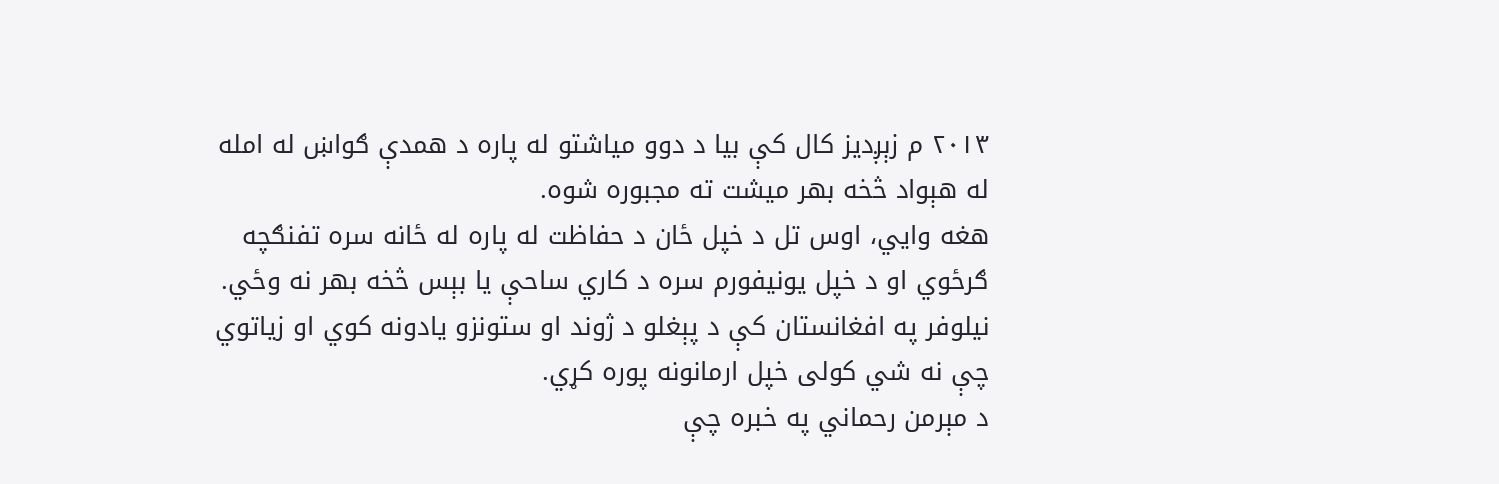۲۰۱۳ م زېږدیز کال کې بیا د دوو میاشتو له پاره د همدې ګواښ له امله له هېواد څخه بهر میشت ته مجبوره شوه.
هغه وايي، اوس تل د خپل ځان د حفاظت له پاره له ځانه سره تفنګچه ګرځوي او د خپل یونيفورم سره د کاري ساحې یا بېس څخه بهر نه وځي.
نیلوفر په افغانستان کې د پېغلو د ژوند او ستونزو یادونه کوي او زیاتوي چې نه شي کولی خپل ارمانونه پوره کړي.
د مېرمن رحماني په خبره چې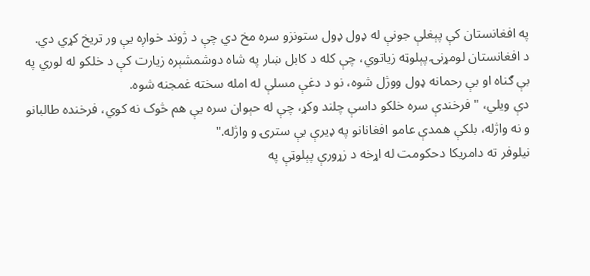په افغانستان کې پېغلې جونې له ډول ډول ستونزو سره مخ دي چې د ژوند خواږه یې ور تریخ کړي دي.
د افغانستان لومړنۍ پېلوټه زياتوي، چې کله د کابل ښار په شاه دوشمشېره زیارت کې د خلکو له لوري په بې ګناه او بې رحمانه ډول ووژل شوه، نو د دغې مسلې له امله سخته غمجنه شوه.
دې ويلي، " فرخندې سره خلکو داسې چلند وکړ، چې له حېوان سره یې هم څوک نه کوي، فرخنده طالبانو و نه واژله، بلکې همدې عامو افغانانو په ډيرې بې سترۍ و واژله."
نیلوفر ته دامریکا دحکومت له اړخه د زړورې پېلوټې په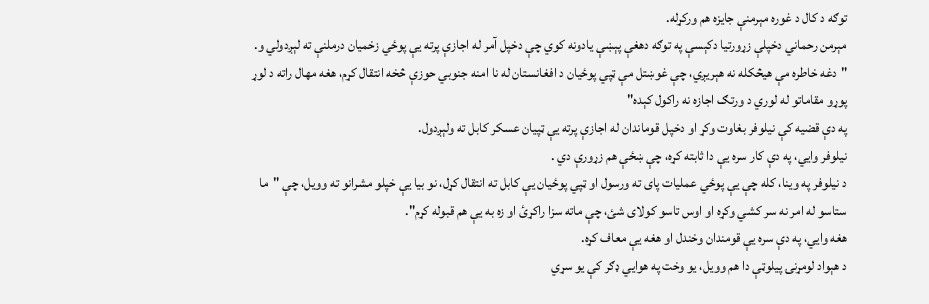توګه د کال د غوره مېرمنې جایزه هم ورکړله.
مېرمن رحماني دخپلې زړورتیا دکېسې په توګه دهغې پېښې یادونه کوي چې دخپل آمر له اجازې پرته یې پوځي زخمیان درملنې ته لېږدولي و.
"دغه خاطره مې هيڅکله نه هېريږي، چې غوښتل مې ټپي پوځيان د افغانستان له نا امنه جنوبي حوزې څخه انتقال کړم، هغه مهال راته د لوړ پوړو مقاماتو له لوري د ورتګ اجازه نه راکول کېده"
په دې قضیه کې نیلوفر بغاوت وکړ او دخپل قوماندان له اجازې پرته یې ټپيان عسکر کابل ته ولېږدول.
نيلوفر وايي، په دې کار سره يې دا ثابته کړه، چې ښځې هم زړورې دي .
د نيلوفر په وينا، کله چې يې پوځي عمليات پای ته ورسول او ټپي پوځيان يې کابل ته انتقال کړل، نو بیا يې خپلو مشرانو ته وویل، چې "ما ستاسو له امر نه سر کشي وکړه او اوس تاسو کولای شئ، چې ماته سزا راکړئ او زه به يې هم قبوله کړم".
هغه وايي، په دې سره يې قومندان وخندل او هغه يې معاف کړه.
د هېواد لومړنۍ پيلوټې دا هم وویل، یو وخت په هوايي ډګر کې یو سړي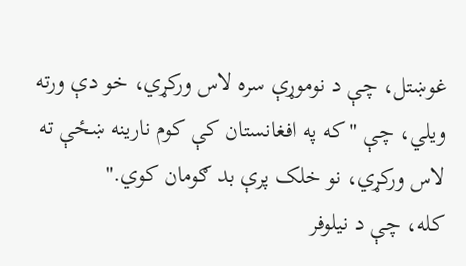غوښتل، چې د نوموړې سره لاس ورکړي، خو دې ورته ويلي، چې "که په افغانستان کې کوم نارينه ښځې ته لاس ورکړي، نو خلک پرې بد ګومان کوي."
کله، چې د نيلوفر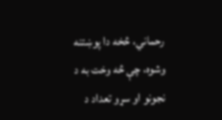رحماني، څخه دا پوښتنه وشوه، چې څه وخت به د نجونو او سړو تعداد د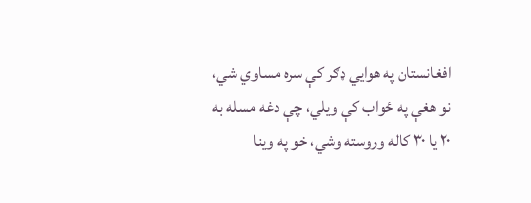افغانستان په هوايي ډګر کې سره مساوي شي، نو هغې په ځواب کې ويلي، چې دغه مسله به ۲۰ یا ۳۰ کاله وروسته وشي، خو په وينا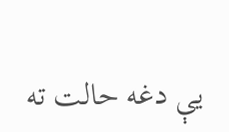يې دغه حالت ته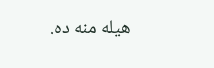هيله منه ده.